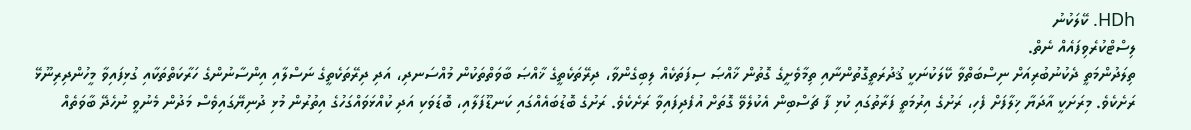HDh. ކޭލަކުނު
ލިސްޓްކުރެވިފައެއް ނެތް.
ތިލަދުންމަތީ ދެކުނުބުރިއަށް ނިސްބަތްވާ ކޭލަކުނަކީ ޤުދުރަތީގޮތުންނާއި ތިމާވެށީގެ ގޮތުން ޚާއްޞަ ސިފަތަކެއް ލިބިގެންވާ، ދިރޭތަކެތީގެ ޚާއްޞަ ބާވަތްތަކުން މުއްސަނދި، އަދި ދިރޭތަކެތީގެ ނަސްލާއި އިންސާނުންގެ ހަރާކަތްތަކާއި ގުޅިފައިވާ މީހުންދިރިނޫޅޭ ރަށެކެވެ. މިރަށަކީ އާދަޔާ ޚިލާފަށް ފެހި، ރަށުގެ އިރުމަތީ ފަރާތުގައި ކުޅި ފާ ޗަސްބިން އެކުލެވޭ ގޮތަށް އުފެދިފައިވާ ރަށެކެވެ. ރަށުގެ ބޮޑުބައެއްގައި ކަނޑޫފަލާއި، ބޮޑަވަކި އަދި ކުއްޅަވައްގަހުގެ އިތުރުން މުޅި ދުނިޔޭގައިވެސް މަދުން މެނުވީ ނުހެދޭ ބާވަތެއް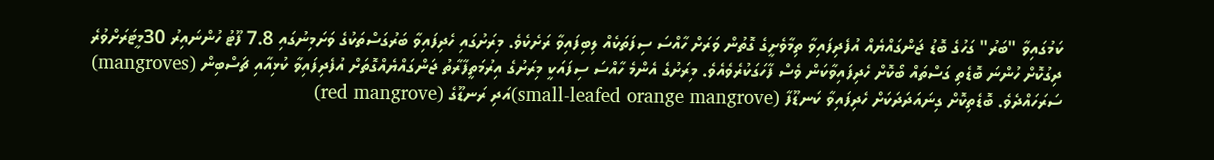ކަމުގައިވާ "ބަރު" ގަހުގެ ބޮޑު ޖަންގައްޔެއް އުފެދިފައިވާ ތިމާވެށީގެ ގޮތުން ވަރަށް ހާއްސަ ސިފަތަކެއް ލިބިފައިވާ ރަށެކެވެ. މިރަށުގައި ހެދިފައިވާ ބަރުގަސްތަކުގެ ވަށަމިނުގައި 7.8 ފޫޓު ހުންނައިރު 30މީޓަރަށްވުރެ ދިގުކޮށް ހުންނަ ބޮޑެތި ގަސްތައް ބޯކޮށް ހެދިފައިވާކަން ވެސް ފާހަގަކުރެވެއެވެ. މިރަށުގެ އެންމެ ހާއްސަ ސިފައަކީ މިރަށުގެ އިރުމަތީފާރާތު ޖަންގައްޔެއްގޮތަށް އުފެދިފައިވާ ކުޅިއާއި ޗަސްބިން (mangroves) ސަރަހައްދެވެ. ބޮޑެތިކޮށް ގިނައަދަދަކަށް ހެދިފައިވާ ކަނޑޫފާ (small-leafed orange mangrove)އަދި ރަނޑޫގެ (red mangrove)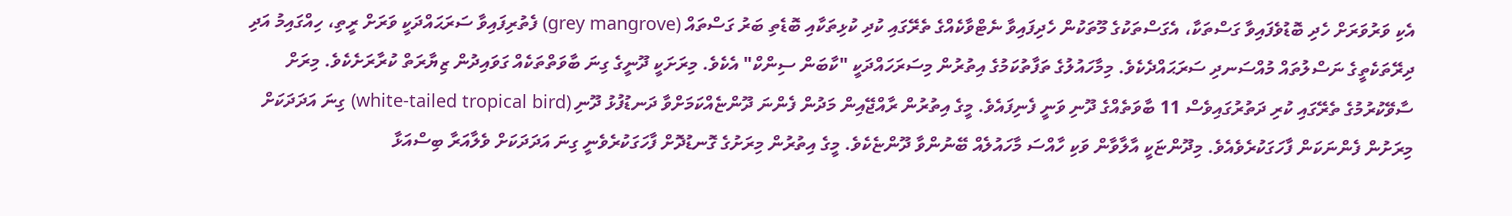އެކި ވަރުވަރަށް ހެދި ބޮޑުވެފައިވާ ގަސްތަކާ، އެގަސްތަކުގެ މޫތަކުން ހެދިފައިވާ ނެޓްވާކެއްގެ ތެރޭގައި ކުދި ކުޅިތަކާއި ބޮޑެތި ބަރު ގަސްތައް (grey mangrove) ފެތުރިފައިވާ ސަރަޙައްދަކީ ވަރަށް ރީތި، ހިއްގައިމު އަދި ދިރޭތަކެތީގެ ނަސްލުތައް މުއްސަނދި ސަރަޙައްދެކެވެ. މިމާހައުލުގެ ތަފާތުކަމުގެ އިތުރުން މިސަރަހައްދަކީ "ކާބަން ސިންކް" އެކެވެ. މިރަށަކީ ދޫނީގެ ގިނަ ބާވަތްތަކެއް ގަވައިދުން ޒިޔާރަތް ކުރާރަށެކެވެ. މިރަށް ސާވޭކުރުމުގެ ތެރޭގައި ކުރި ދަތުރުގައިވެސް 11 ބާވަތެއްގެ ދޫނި ވަނީ ފެނިފައެވެ. މީގެ އިތުރުން ރާއްޖޭއިން މަދުން ފެންނަ ދޫންޏެއްކަމަށްވާ ދަނޑުފުޅު ދޫނި (white-tailed tropical bird) ގިނަ އަދަދަކަށް މިރަށުން ފެންނަކަން ފާހަގަކުރެވެއެވެ. މިދޫންޏަކީ އާލާވާން ވަކި ހާއްސަ މާހައުލެއް ބޭނުންވާ ދޫންޏެކެވެ. މީގެ އިތުރުން މިރަށުގެ ގޮނޑުދޮށް ފާހަގަކުރެވެނީ ގިނަ އަދަދަކަށް ވެލާއަރާ ބިސްއަޅާ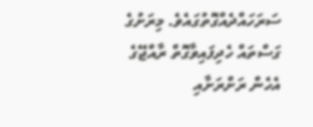ސަރަހައްދެއްގޮތުގައެވެ. މިރަށުގެ ގަސްތައް ހެދިފައިވާގޮތް ރާއްޖޭގެ އެހެން ރަށްރަށާއި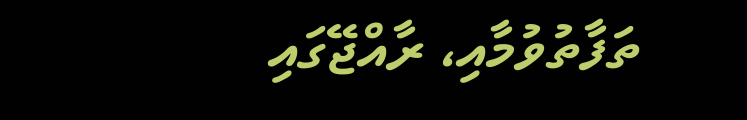ތަފާތުވުމާއި، ރާއްޖޭގައި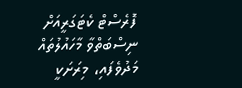ފޮރެސްޓް ކެޓަގަރީއަށް ނިސްބަތްވާ މާހައުލުތައް މަދުވެފައި، މިރަށަކީ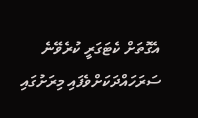އެގޮތަށް ކެޓަގަރީ ކުރެވޭނެ ސަރަހައްދަކަށްވެފައި މިރަށުގައި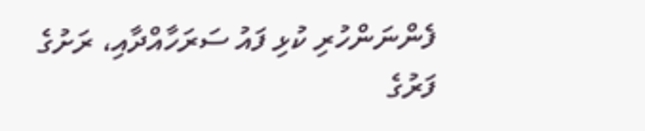ފެންނަންހުރި ކުޅި ފައު ސަރަހާއްދާއި، ރަށުގެ ފަރުގެ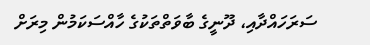ސަރަހައްދާއި، ދޫނީގެ ބާވަތްތަކުގެ ހާއްސަކަމުން މިރަށް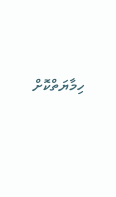ހިމާޔަތްކޮށް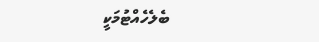ބެލެހެއްޓުމަކީ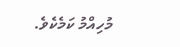މުހިއްމު ކަމެކެވެ.